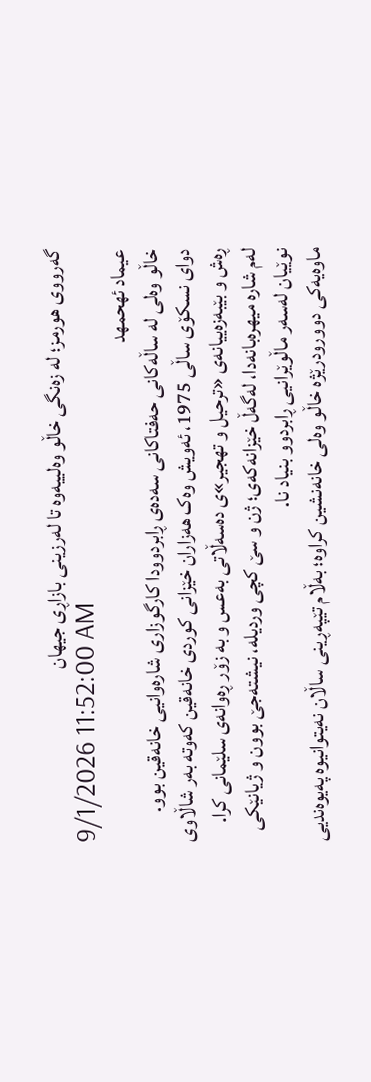گەرووی هورمز؛ لە زەنگی خاڵو وەلییەوە تا لەرزینی بازاڕی جیهان
9/1/2026 11:52:00 AM
عیماد ئهحمهد
خاڵو وەلی لە ساڵەکانی حەفتاکانی سەدەی ڕابردوودا کارگوزاری شارەوانیی خانەقین بوو. دوای نسکۆی ساڵی 1975، ئەویش وەک هەزاران خێزانی کوردی خانەقین کەوتە بەر شاڵاوی ڕەش و بێبەزەییانەی «ترحیل و تهجیر»ی دەسەڵاتی بەعس و بە زۆر ڕەوانەی سلێمانی کرا. لەم شارە میهرەبانەدا، لەگەڵ خێزانەکەی؛ ژن و سێ کچی وردیلە، نیشتەجێ بوون و ژیانێکی نوێیان لەسەر ماڵوێرانیی ڕابردوو بنیاد نا.
ماوەیەکی دوورودرێژە خاڵو وەلی خانەنشین کراوە؛ بەڵام تێپەڕینی ساڵان نەیتوانیوە پەیوەندیی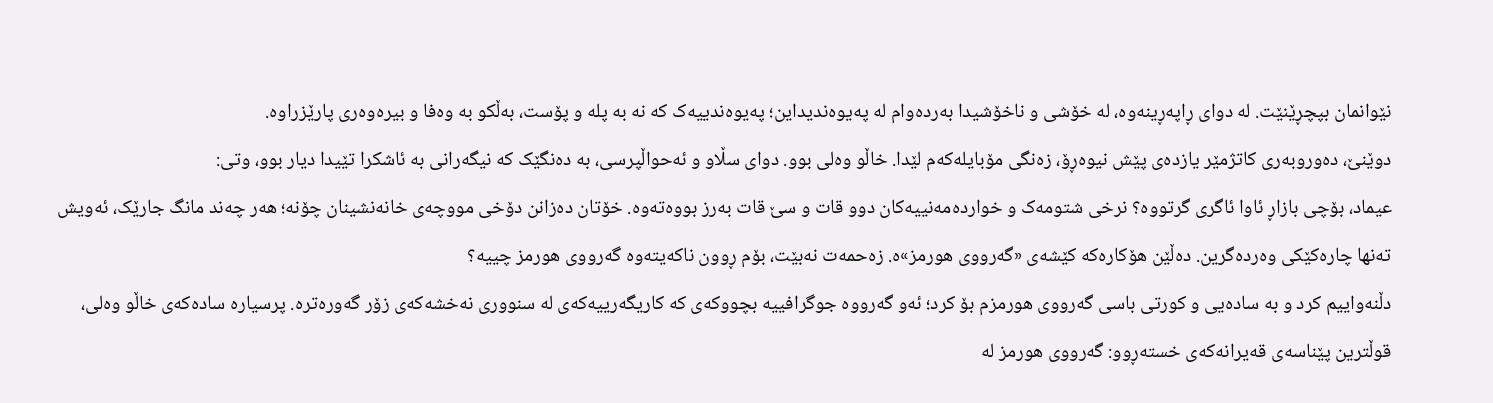نێوانمان بپچڕێنێت. لە دوای ڕاپەڕینەوە، لە خۆشی و ناخۆشیدا بەردەوام لە پەیوەندیداین؛ پەیوەندییەک کە نە بە پلە و پۆست، بەڵکو بە وەفا و بیرەوەری پارێزراوە.
دوێنێ، دەوروبەری کاتژمێر یازدەی پێش نیوەڕۆ، زەنگی مۆبایلەکەم لێدا. خاڵو وەلی بوو. دوای سڵاو و ئەحواڵپرسی، بە دەنگێک کە نیگەرانی بە ئاشکرا تێیدا دیار بوو، وتی:
عیماد، بۆچی بازاڕ ئاوا ئاگری گرتووە؟ نرخی شتومەک و خواردەمەنییەکان دوو قات و سێ قات بەرز بووەتەوە. خۆتان دەزانن دۆخی مووچەی خانەنشینان چۆنە؛ هەر چەند مانگ جارێک، ئەویش تەنها چارەکێکی وەردەگرین. دەڵێن هۆکارەکە کێشەی «گەرووی هورمز»ە. زەحمەت نەبێت، بۆم ڕوون ناکەیتەوە گەرووی هورمز چییە؟
دڵنەواییم کرد و بە سادەیی و کورتی باسی گەرووی هورمزم بۆ کرد؛ ئەو گەرووە جوگرافییە بچووکەی کە کاریگەرییەکەی لە سنووری نەخشەکەی زۆر گەورەترە. پرسیارە سادەکەی خاڵو وەلی، قوڵترین پێناسەی قەیرانەکەی خستەڕوو: گەرووی هورمز لە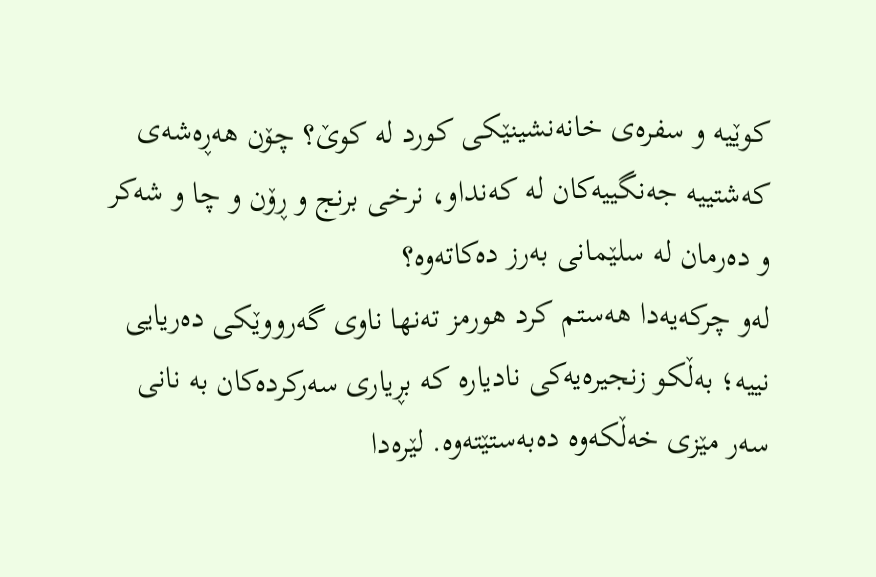کوێیە و سفرەی خانەنشینێکی کورد لە کوێ؟ چۆن هەڕەشەی کەشتییە جەنگییەکان لە کەنداو، نرخی برنج و ڕۆن و چا و شەکر و دەرمان لە سلێمانی بەرز دەکاتەوە؟
لەو چرکەیەدا هەستم کرد هورمز تەنها ناوی گەرووێکی دەریایی نییە؛ بەڵکو زنجیرەیەکی نادیارە کە بڕیاری سەرکردەکان بە نانی سەر مێزی خەڵکەوە دەبەستێتەوە. لێرەدا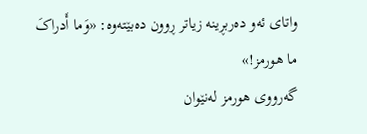واتای ئەو دەربڕینە زیاتر ڕوون دەبێتەوە: «وَما أَدراکَ ما هورمز!»
گەرووی هورمز لەنێوان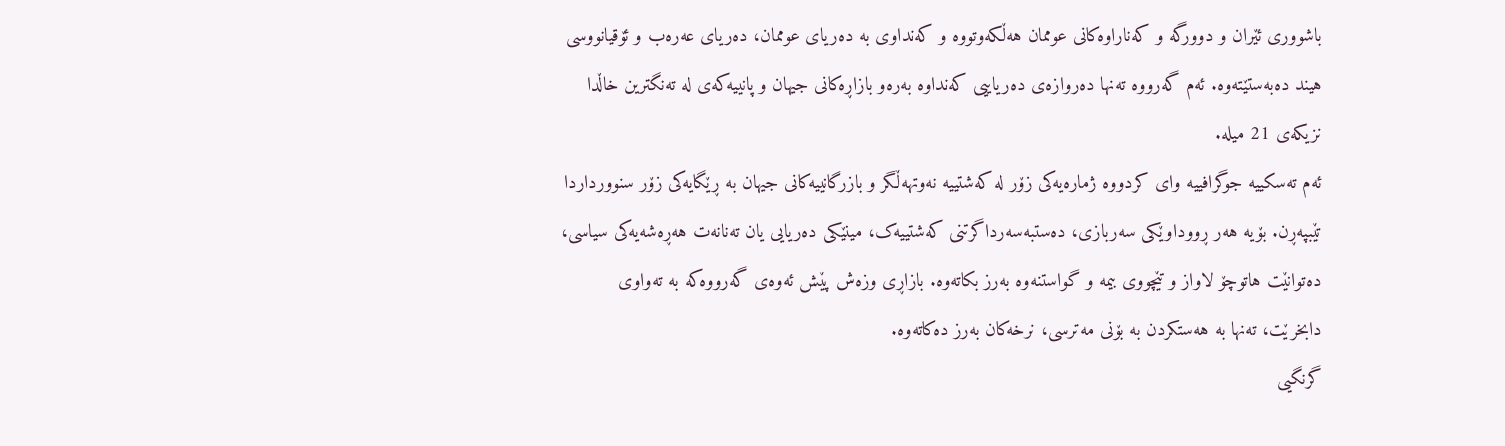باشووری ئێران و دوورگە و کەناراوەکانی عوممان هەڵکەوتووە و کەنداوی بە دەریای عوممان، دەریای عەرەب و ئۆقیانووسی هیند دەبەستێتەوە. ئەم گەرووە تەنها دەروازەی دەریاییی کەنداوە بەرەو بازاڕەکانی جیهان و پانییەکەی لە تەنگترین خاڵدا نزیکەی 21 میلە.
ئەم تەسکییە جوگرافییە وای کردووە ژمارەیەکی زۆر لە کەشتییە نەوتهەڵگر و بازرگانییەکانی جیهان بە ڕێگایەکی زۆر سنوورداردا تێبپەڕن. بۆیە هەر ڕووداوێکی سەربازی، دەستبەسەرداگرتنی کەشتییەک، مینێکی دەریایی یان تەنانەت هەڕەشەیەکی سیاسی، دەتوانێت هاتوچۆ لاواز و تێچووی بیمە و گواستنەوە بەرز بکاتەوە. بازاڕی وزەش پێش ئەوەی گەرووەکە بە تەواوی دابخرێت، تەنها بە هەستکردن بە بۆنی مەترسی، نرخەکان بەرز دەکاتەوە.
گرنگیی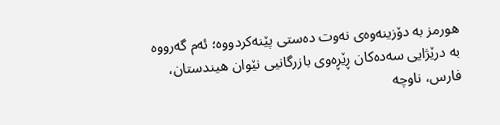هورمز بە دۆزینەوەی نەوت دەستی پێنەکردووە؛ ئەم گەرووە بە درێژایی سەدەکان ڕێڕەوی بازرگانیی نێوان هیندستان، فارس، ناوچە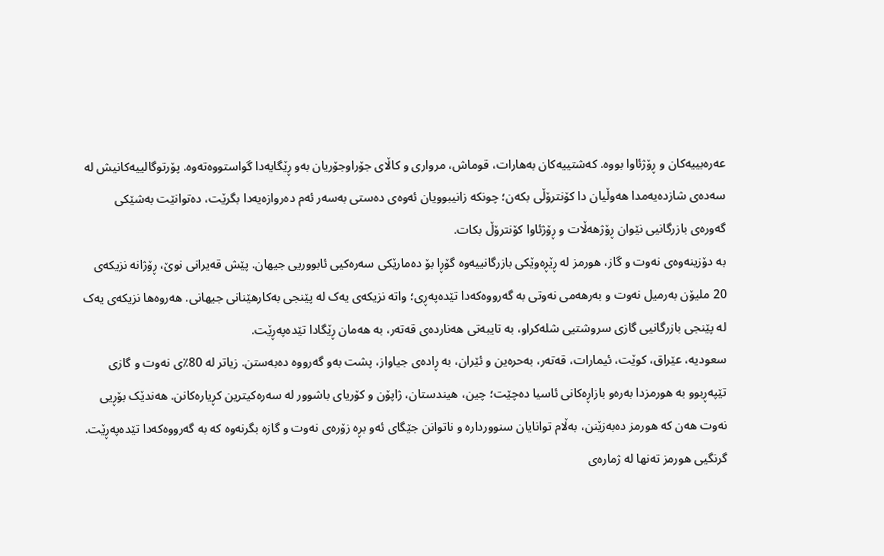عەرەبییەکان و ڕۆژئاوا بووە. کەشتییەکان بەهارات، قوماش، مرواری و کاڵای جۆراوجۆریان بەو ڕێگایەدا گواستووەتەوە. پۆرتوگالییەکانیش لە سەدەی شازدەیەمدا هەوڵیان دا کۆنترۆڵی بکەن؛ چونکە زانیبوویان ئەوەی دەستی بەسەر ئەم دەروازەیەدا بگرێت، دەتوانێت بەشێکی گەورەی بازرگانیی نێوان ڕۆژهەڵات و ڕۆژئاوا کۆنترۆڵ بکات.
بە دۆزینەوەی نەوت و گاز، هورمز لە ڕێڕەوێکی بازرگانییەوە گۆڕا بۆ دەمارێکی سەرەکیی ئابووریی جیهان. پێش قەیرانی نوێ، ڕۆژانە نزیکەی 20 ملیۆن بەرمیل نەوت و بەرهەمی نەوتی بە گەرووەکەدا تێدەپەڕی؛ واتە نزیکەی یەک لە پێنجی بەکارهێنانی جیهانی. هەروەها نزیکەی یەک لە پێنجی بازرگانیی گازی سروشتیی شلەکراو، بە تایبەتی هەناردەی قەتەر، بە هەمان ڕێگادا تێدەپەڕێت.
سعودیە، عێراق، کوێت، ئیمارات، قەتەر، بەحرەین و ئێران، بە ڕادەی جیاواز، پشت بەو گەرووە دەبەستن. زیاتر لە 80٪ی نەوت و گازی تێپەڕبوو بە هورمزدا بەرەو بازاڕەکانی ئاسیا دەچێت؛ چین، هیندستان، ژاپۆن و کۆریای باشوور لە سەرەکیترین کڕیارەکانن. هەندێک بۆڕیی نەوت هەن کە هورمز دەبەزێنن، بەڵام توانایان سنووردارە و ناتوانن جێگای ئەو بڕە زۆرەی نەوت و گازە بگرنەوە کە بە گەرووەکەدا تێدەپەڕێت.
گرنگیی هورمز تەنها لە ژمارەی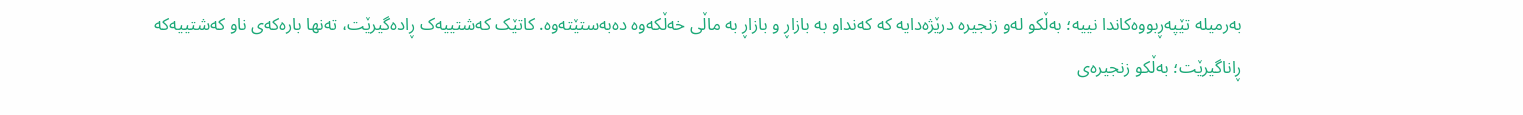بەرمیلە تێپەڕبووەکاندا نییە؛ بەڵکو لەو زنجیرە درێژەدایە کە کەنداو بە بازاڕ و بازاڕ بە ماڵی خەڵکەوە دەبەستێتەوە. کاتێک کەشتییەک ڕادەگیرێت، تەنها بارەکەی ناو کەشتییەکە ڕاناگیرێت؛ بەڵکو زنجیرەی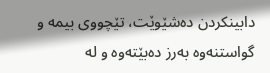دابینکردن دەشێوێت، تێچووی بیمە و گواستنەوە بەرز دەبێتەوە و لە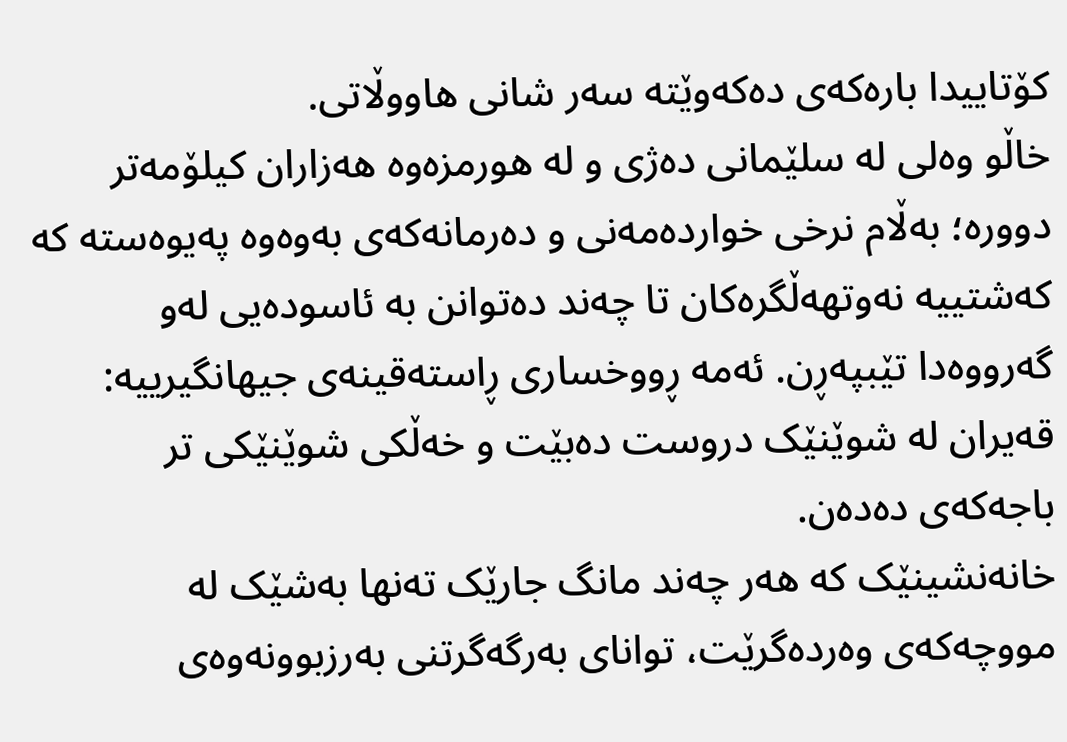کۆتاییدا بارەکەی دەکەوێتە سەر شانی هاووڵاتی.
خاڵو وەلی لە سلێمانی دەژی و لە هورمزەوە هەزاران کیلۆمەتر دوورە؛ بەڵام نرخی خواردەمەنی و دەرمانەکەی بەوەوە پەیوەستە کە کەشتییە نەوتهەڵگرەکان تا چەند دەتوانن بە ئاسودەیی لەو گەرووەدا تێبپەڕن. ئەمە ڕووخساری ڕاستەقینەی جیهانگیرییە: قەیران لە شوێنێک دروست دەبێت و خەڵکی شوێنێکی تر باجەکەی دەدەن.
خانەنشینێک کە هەر چەند مانگ جارێک تەنها بەشێک لە مووچەکەی وەردەگرێت، توانای بەرگەگرتنی بەرزبوونەوەی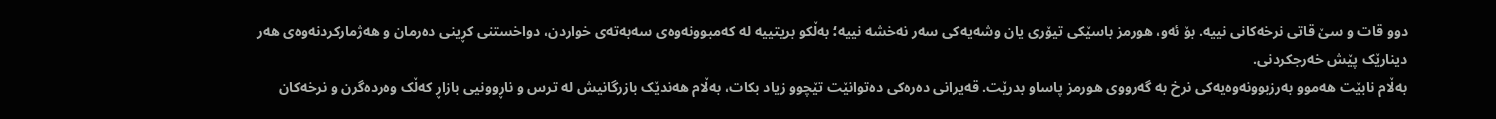دوو قات و سێ قاتی نرخەکانی نییە. بۆ ئەو، هورمز باسێکی تیۆری یان وشەیەکی سەر نەخشە نییە؛ بەڵکو بریتییە لە کەمبوونەوەی سەبەتەی خواردن، دواخستنی کڕینی دەرمان و هەژمارکردنەوەی هەر دینارێک پێش خەرجکردنی.
بەڵام نابێت هەموو بەرزبوونەوەیەکی نرخ بە گەرووی هورمز پاساو بدرێت. قەیرانی دەرەکی دەتوانێت تێچوو زیاد بکات، بەڵام هەندێک بازرگانیش لە ترس و ناڕوونیی بازاڕ کەڵک وەردەگرن و نرخەکان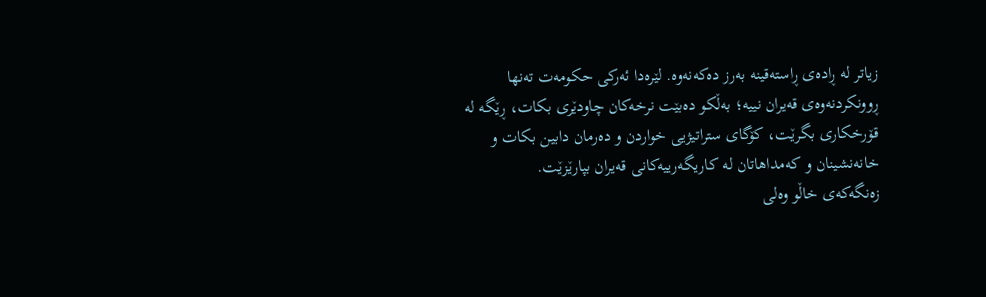زیاتر لە ڕادەی ڕاستەقینە بەرز دەکەنەوە. لێرەدا ئەرکی حکومەت تەنها ڕوونکردنەوەی قەیران نییە؛ بەڵکو دەبێت نرخەکان چاودێری بکات، ڕێگە لە قۆرخکاری بگرێت، کۆگای ستراتیژیی خواردن و دەرمان دابین بکات و خانەنشینان و کەمداهاتان لە کاریگەرییەکانی قەیران بپارێزێت.
زەنگەکەی خاڵو وەلی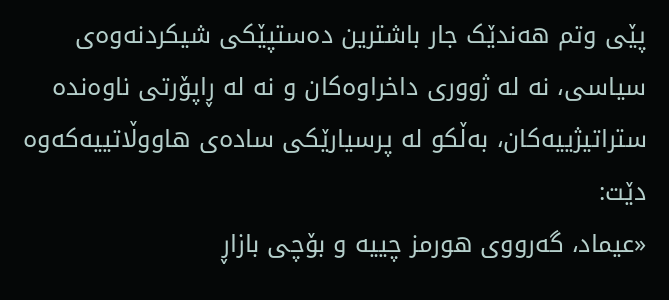پێی وتم هەندێک جار باشترین دەستپێکی شیکردنەوەی سیاسی، نە لە ژووری داخراوەکان و نە لە ڕاپۆرتی ناوەندە ستراتیژییەکان، بەڵکو لە پرسیارێکی سادەی هاووڵاتییەکەوە دێت:
«عیماد، گەرووی هورمز چییە و بۆچی بازاڕ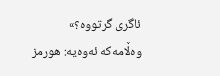ئاگری گرتووە؟»
وەڵامەکە ئەوەیە: هورمز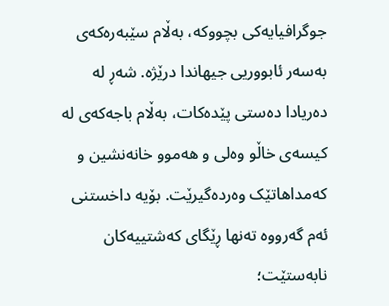جوگرافیایەکی بچووکە، بەڵام سێبەرەکەی بەسەر ئابووریی جیهاندا درێژە. شەڕ لە دەریادا دەستی پێدەکات، بەڵام باجەکەی لە کیسەی خاڵو وەلی و هەموو خانەنشین و کەمداهاتێک وەردەگیرێت. بۆیە داخستنی ئەم گەرووە تەنها ڕێگای کەشتییەکان نابەستێت؛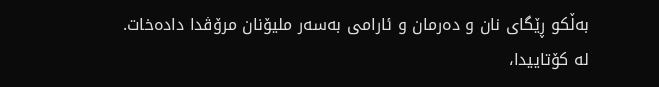بەڵکو ڕێگای نان و دەرمان و ئارامی بەسەر ملیۆنان مرۆڤدا دادەخات.
لە کۆتاییدا،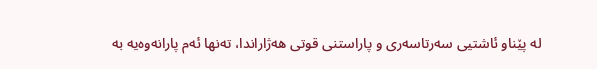لە پێناو ئاشتیی سەرتاسەری و پاراستنی قوتی هەژاراندا، تەنها ئەم پارانەوەیە بە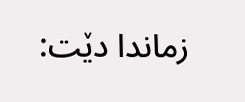زماندا دێت: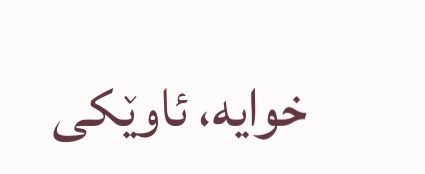خوایە، ئاوێکی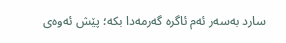سارد بەسەر ئەم ئاگرە گەرمەدا بکە؛ پێش ئەوەی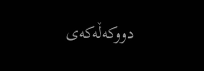دووکەڵەکەی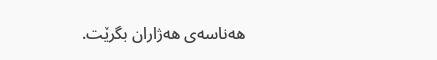هەناسەی هەژاران بگرێت.